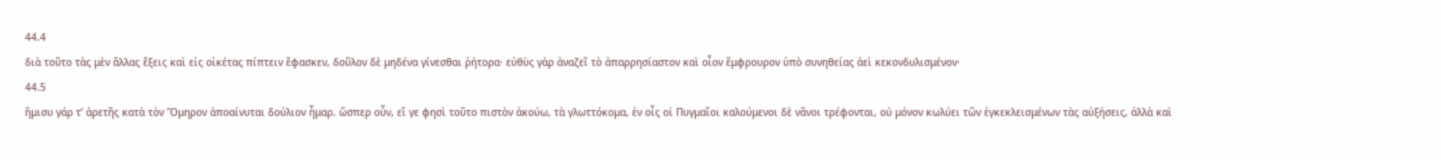44.4
διὰ τοῦτο τὰς μὲν ἄλλας ἕξεις καὶ εἰς οἰκέτας πίπτειν ἔφασκεν, δοῦλον δὲ μηδένα γίνεσθαι ῥήτορα· εὐθὺς γὰρ ἀναζεῖ τὸ ἀπαρρησίαστον καὶ οἷον ἔμφρουρον ὑπὸ συνηθείας ἀεὶ κεκονδυλισμένον·
44.5
ἥμισυ γάρ τ’ ἀρετῆς κατὰ τὸν Ὅμηρον ἀποαίνυται δούλιον ἦμαρ. ὥσπερ οὖν, εἴ γε φησὶ τοῦτο πιστὸν ἀκούω, τὰ γλωττόκομα, ἐν οἷς οἱ Πυγμαῖοι καλούμενοι δὲ νᾶνοι τρέφονται, οὐ μόνον κωλύει τῶν ἐγκεκλεισμένων τὰς αὐξήσεις, ἀλλὰ καὶ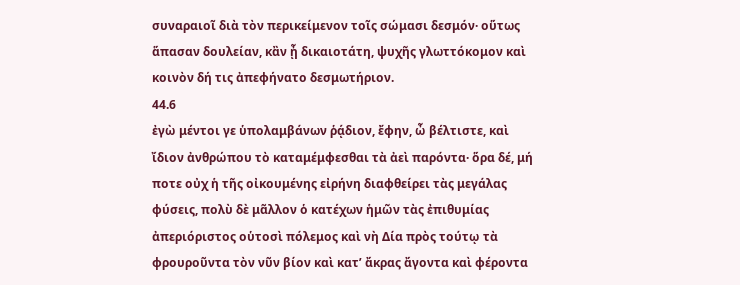συναραιοῖ διὰ τὸν περικείμενον τοῖς σώμασι δεσμόν· οὕτως ἅπασαν δουλείαν, κἂν ᾖ δικαιοτάτη, ψυχῆς γλωττόκομον καὶ κοινὸν δή τις ἀπεφήνατο δεσμωτήριον.
44.6
ἐγὼ μέντοι γε ὑπολαμβάνων ῥᾴδιον, ἔφην, ὦ βέλτιστε, καὶ ἴδιον ἀνθρώπου τὸ καταμέμφεσθαι τὰ ἀεὶ παρόντα· ὅρα δέ, μή ποτε οὐχ ἡ τῆς οἰκουμένης εἰρήνη διαφθείρει τὰς μεγάλας φύσεις, πολὺ δὲ μᾶλλον ὁ κατέχων ἡμῶν τὰς ἐπιθυμίας ἀπεριόριστος οὑτοσὶ πόλεμος καὶ νὴ Δία πρὸς τούτῳ τὰ φρουροῦντα τὸν νῦν βίον καὶ κατ’ ἄκρας ἄγοντα καὶ φέροντα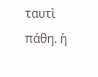ταυτὶ πάθη. ἡ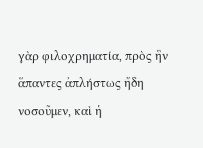γὰρ φιλοχρηματία, πρὸς ἣν ἅπαντες ἀπλήστως ἤδη νοσοῦμεν, καὶ ἡ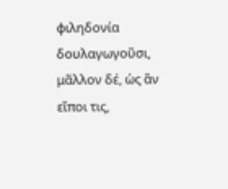φιληδονία δουλαγωγοῦσι, μᾶλλον δέ, ὡς ἂν εἴποι τις,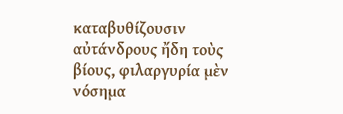καταβυθίζουσιν αὐτάνδρους ἤδη τοὺς βίους, φιλαργυρία μὲν νόσημα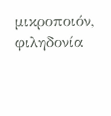μικροποιόν, φιληδονία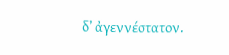δ’ ἀγεννέστατον.